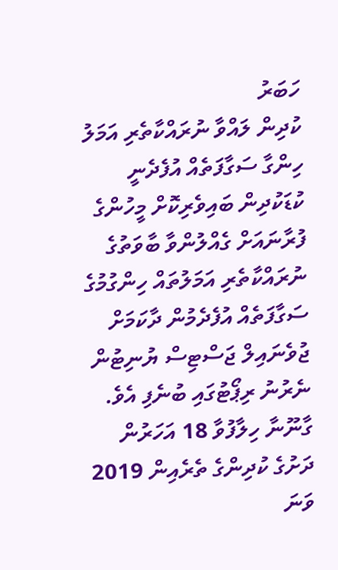ހަބަރު
ކުދިން ލައްވާ ނުރައްކާތެރި އަމަލު ހިންގާ ސަގާފަތެއް އުފެދެނީ
ކުޑަކުދިން ބައިވެރިކޮށް މީހުންގެ ފުރާނައަށް ގެއްލުންވާ ބާވަތުގެ ނުރައްކާތެރި އަމަލުތައް ހިންގުމުގެ ސަގާފަތެއް އުފެދެމުން ދާކަމަށް ޖުވެނައިލް ޖަސްޓިސް ޔުނިޓުން ނެރުނު ރިޕޯޓުގައި ބުނެފި އެވެ.
ގާނޫނާ ހިލާފުވާ 18 އަހަރުން ދަށުގެ ކުދިންގެ ތެރެއިން 2019 ވަނަ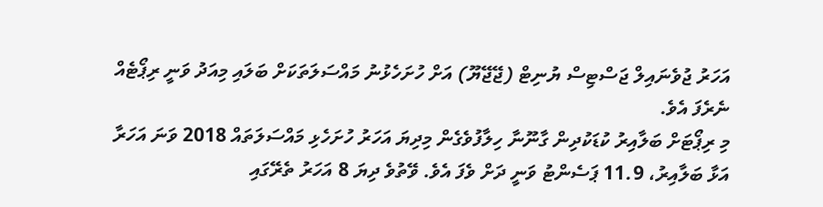އަހަރު ޖުވެނައިލް ޖަސްޓިސް ޔުނިޓް (ޖޭޖޭޔޫ) އަށް ހުށަހެޅުނު މައްސަލަތަކަށް ބަލައި މިއަދު ވަނީ ރިޕޯޓެއް ނެރެފަ އެވެ.
މި ރިޕޯޓަށް ބަލާއިރު ކުޑަކުދިން ގާނޫނާ ހިލާފުވެގެން މިދިޔަ އަހަރު ހުށަހެޅި މައްސަލަތައް 2018 ވަނަ އަހަރާ އަޅާ ބަލާއިރު، 11.9 ޕަސެންޓު ވަނީ ދަށް ވެފަ އެވެ. ވޭތުވެ ދިޔަ 8 އަހަރު ތެރޭގައި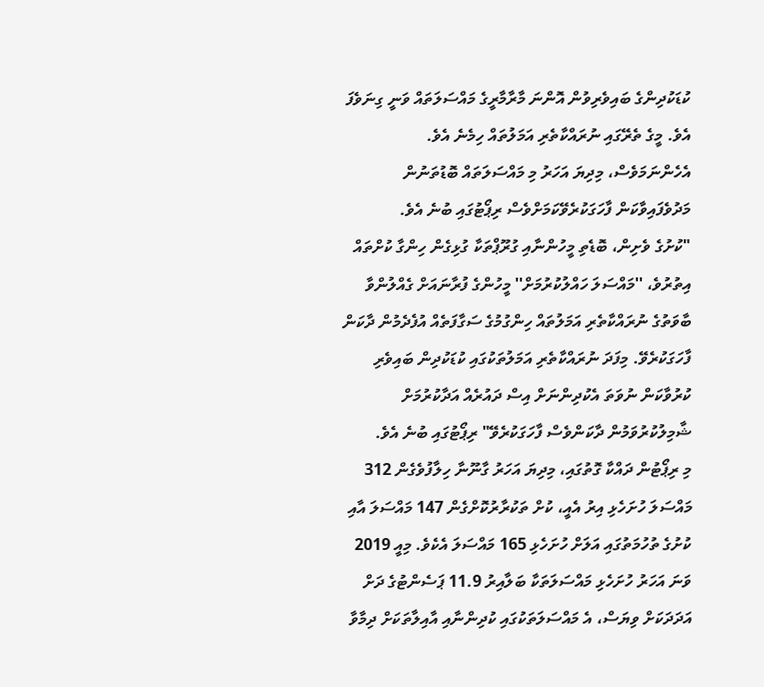ކުޑަކުދިންގެ ބައިވެރިވުން އޮންނަ މާރާމާރީގެ މައްސަލަތައް ވަނީ ގިނަވެފަ އެވެ. މީގެ ތެރޭގައި ނުރައްކާތެރި އަމަލުތައް ހިމެނެ އެވެ. އެހެންނަމަވެސް، މިދިޔަ އަހަރު މި މައްސަލަތައް ބޮޑުތަނުން މަދުވެފައިވާކަން ފާހަގަކުރެވޭކަމަށްވެސް ރިޕޯޓުގައި ބުނެ އެވެ.
"ކުށުގެ ވެށިން، ބޮޑެތި މީހުންނާއި ގުރޫޕްތަކާ ގުޅިގެން ހިންގާ ކުށްތައް އިތުރުވެ، ''މައްސަލަ ހައްލުކުރުމަށް'' މީހުންގެ ފުރާނައަށް ގެއްލުންވާ ބާވަތުގެ ނުރައްކާތެރި އަމަލުތައް ހިންގުމުގެ ސަގާފަތެއް އުފެދެމުން ދާކަން ފާހަގަކުރެވޭ. މިފަދަ ނުރައްކާތެރި އަމަލުތަކުގައި ކުޑަކުދިން ބައިވެރި ކުރުވާކަން ނުވަތަ އެކުދިންނަށް އިސް ދައުރެއް އަދާކުރުމަށް ޝާމިލުކުރުވަމުން ދާކަންވެސް ފާހަގަކުރެވޭ" ރިޕޯޓުގައި ބުނެ އެވެ.
މި ރިޕޯޓުން ދައްކާ ގޮތުގައި، މިދިޔަ އަހަރު ގާނޫނާ ހިލާފުވެގެން 312 މައްސަލަ ހުށަހެޅި އިރު އެއީ، ކުށް ތަކުރާރުކޮށްގެން 147 މައްސަލަ އާއި ކުށުގެ ތުހުމަތުގައި އަލަށް ހުށަހެޅި 165 މައްސަލަ އެކެވެ. މިއީ 2019 ވަނަ އަހަރު ހުށަހެޅި މައްސަލަތަކާ ބަލާއިރު 11.9 ޕަސެންޓުގެ ދަށް އަދަދަކަށް ވިޔަސް، އެ މައްސަލަތަކުގައި ކުދިންނާއި އާއިލާތަކަށް ދިމާވާ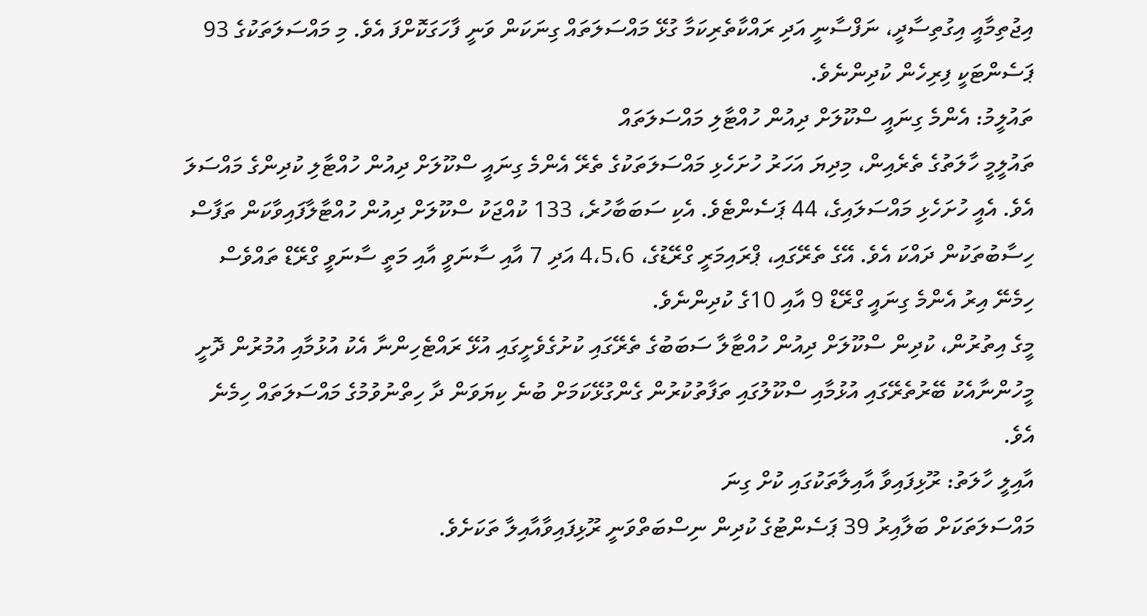އިޖުތިމާއީ އިގުތިސާދީ، ނަފްސާނީ އަދި ރައްކާތެރިކަމާ ގުޅޭ މައްސަލަތައް ގިނަކަން ވަނީ ފާހަގަކޮށްފަ އެވެ. މި މައްސަލަތަކުގެ 93 ޕަސެންޓަކީ ފިރިހެން ކުދިންނެވެ.
ތައުލީމު: އެންމެ ގިނައީ ސްކޫލަށް ދިއުން ހުއްޓާލި މައްސަލަތައް
ތައުލީމީ ހާލަތުގެ ތެރެއިން، މިދިޔަ އަހަރު ހުށަހެޅި މައްސަލަތަކުގެ ތެރޭ އެންމެ ގިނައީ ސްކޫލަށް ދިއުން ހުއްޓާލި ކުދިންގެ މައްސަލަ އެވެ. އެއީ ހުށަހެޅި މައްސަލައިގެ، 44 ޕަސެންޓެވެ. އެކި ސަބަބާހުރެ، 133 ކުއްޖަކު ސްކޫލަށް ދިއުން ހުއްޓާލާފައިވާކަން ތަފާސް ހިސާބުތަކުން ދައްކަ އެވެ. އޭގެ ތެރޭގައި، ޕްރައިމަރީ ގްރޭޑުގެ، 4،5،6 އަދި 7 އާއި ސާނަވީ އާއި މަތީ ސާނަވީ ގްރޭޑް ތައްވެސް ހިމެނޭ އިރު އެންމެ ގިނައީ ގްރޭޑް 9 އާއި 10ގެ ކުދިންނެވެ.
މީގެ އިތުރުން، ކުދިން ސްކޫލަށް ދިއުން ހުއްޓާލާ ސަބަބުގެ ތެރޭގައި ކުށުގެވެށީގައި އުޅޭ ރައްޓެހިންނާ އެކު އުޅުމާއި އުމުރުން ދޮށީ މީހުންނާއެކު ބޭރުތެރޭގައި އުޅުމާއި ސްކޫލުގައި ތަފާތުކުރުން ގެންގުޅޭކަމަށް ބުނެ ކިޔަވަން ދާ ހިތްނުވުމުގެ މައްސަލަތައް ހިމެނެ އެވެ.
އާއިލީ ހާލަތު: ރޫޅިފައިވާ އާއިލާތަކުގައި ކުށް ގިނަ
މައްސަލަތަކަށް ބަލާއިރު 39 ޕަސެންޓުގެ ކުދިން ނިސްބަތްވަނީ ރޫޅިފައިވާއާއިލާ ތަކަށެވެ.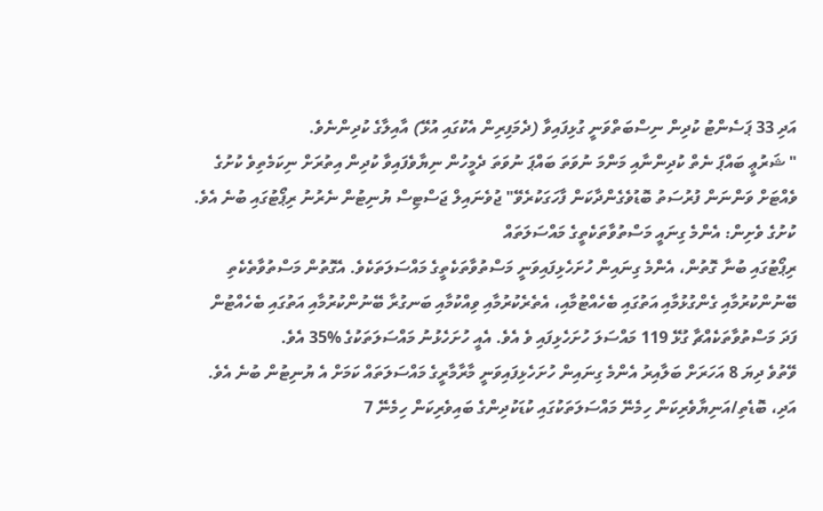އަދި 33 ޕަސެންޓު ކުދިން ނިސްބަތްވަނީ ގުޅިފައިވާ (ދެމަފިރިން އެކުގައި އުޅޭ) އާއިލާގެ ކުދިންނެވެ.
" ޝަރުޢީ ބައްޕަ ނެތް ކުދިންނާއި މަންމަ ނުވަތަ ބައްޕަ ނުވަތަ ދެމީހުން ނިޔާވެފައިވާ ކުދިން އިތުރަށް ނިކަމެތިވެ ކުށުގެ ވެއްޓަށް ވަންނަން ފުރުސަތު ބޮޑުވެގެންދާކަން ފާހަގަކުރެވޭ" ޖުވެނައިލް ޖަސްޓިސް ޔުނިޓުން ނެރުނު ރިޕޯޓުގައި ބުނެ އެވެ.
ކުށުގެ ވެށިން: އެންމެ ގިނައީ މަސްތުވާތަކެތީގެ މައްސަލަތައް
ރިޕޯޓުގައި ބުނާ ގޮތުން، އެންމެ ގިނައިން ހުށަހެޅިފައިވަނީ މަސްތުވާތަކެތީގެ މައްސަލަތަކެވެ. އެގޮތުން މަސްތުވާތެކެތި
ބޭނުންކުރުމާއި ގެންގުޅުމާއި އަތުގައި ބެހެއްޓުމާއި، އެތެރެކުރުމާއި ވިއްކުމާއި ބަނގުރާ ބޭނުންކުރުމާއި އަތުގައި ބެހެއްޓުން
ފަދަ މަސްތުވާތަކެއްޗާ ގުޅޭ 119 މައްސަލަ ހުށަހެޅިފައި ވެ އެވެ. އެއީ ހުށަހެޅުނު މައްސަލަތަކުގެ %35 އެވެ.
ވޭތުވެ ދިޔަ 8 އަހަރަށް ބަލާއިރު އެންމެ ގިނައިން ހުށަހެޅިފައިވަނީ މާރާމާރީގެ މައްސަލަތައް ކަމަށް އެ ޔުނިޓުން ބުނެ އެވެ. އަދި، ބޮޑެތި/އަނިޔާވެރިކަން ހިމެނޭ މައްސަލަތަކުގައި ކުޑަކުދިންގެ ބައިވެރިކަން ހިމެނޭ 7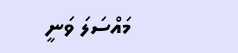މައްސަލަ ވަނީ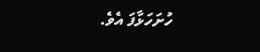ހުށަހަޅާފަ އެވެ.